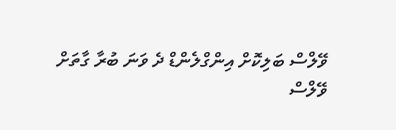ވޭލްސް ބަލިކޮށް އިންގްލެންޑް ދެ ވަނަ ބުރާ ގާތަށް
ވޭލްސް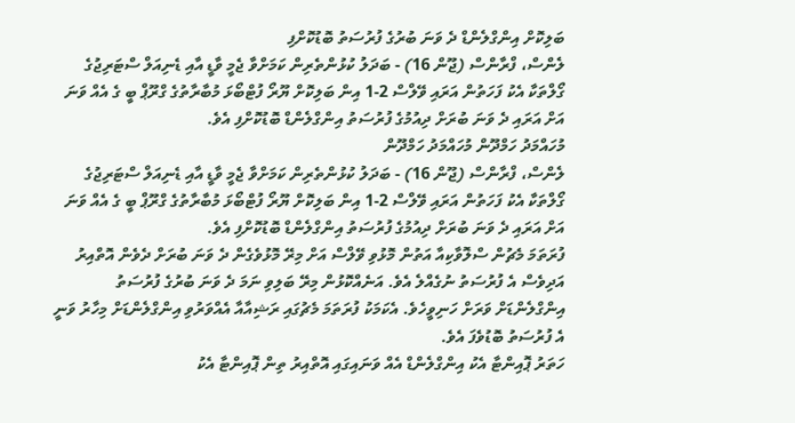ބަލިކޮށް އިންގްލެންޑް ދެ ވަނަ ބުރުގެ ފުރުސަތު ބޮޑުކޮށްފި
ލެންސް، ފްރާންސް (ޖޫން 16) - ބަދަލު ކުޅުންތެރިން ކަމަށްވާ ޖެމީ ވާޑީ އާއި ޑެނިއަލް ސްޓަރިޖުގެ ގޯލްތަކާ އެކު ފަހަތުން އަރައި ވޭލްސް 2-1 އިން ބަލިކޮށް ޔޫރޯ ފުޓްބޯޅަ މުބާރާތުގެ ގްރޫޕް ބީ ގެ އެއް ވަނަ އަށް އަރައި ދެ ވަނަ ބުރަށް ދިއުމުގެ ފުރުސަތު އިންގްލެންޑް ބޮޑުކޮށްފި އެވެ.
މުހައްމަދު ހަމްދޫން މުހައްމަދު ހަމްދޫން
ލެންސް، ފްރާންސް (ޖޫން 16) - ބަދަލު ކުޅުންތެރިން ކަމަށްވާ ޖެމީ ވާޑީ އާއި ޑެނިއަލް ސްޓަރިޖުގެ ގޯލްތަކާ އެކު ފަހަތުން އަރައި ވޭލްސް 2-1 އިން ބަލިކޮށް ޔޫރޯ ފުޓްބޯޅަ މުބާރާތުގެ ގްރޫޕް ބީ ގެ އެއް ވަނަ އަށް އަރައި ދެ ވަނަ ބުރަށް ދިއުމުގެ ފުރުސަތު އިންގްލެންޑް ބޮޑުކޮށްފި އެވެ.
ފުރަތަމަ މެޗުން ސްލޮވާކިއާ އަތުން މޮޅުވި ވޭލްސް އަށް މިރޭ މޮޅުވެގެން ދެ ވަނަ ބުރަށް ދެވެން އޮތްއިރު އަދިވެސް އެ ފުރުސަތު ނުގެއްލެ އެވެ. އަނެއްކޮޅުން މިރޭ ބަލިވި ނަމަ ދެ ވަނަ ބުރުގެ ފުރުސަތު އިންގްލެންޑަށް ވަރަށް ހަނިވީހެވެ. އެކަމަކު ފުރަތަމަ މެޗުގައި ރަޝިއާއާ އެއްވަރުވި އިންގްލެންޑަށް މިހާރު ވަނީ އެ ފުރުސަތު ބޮޑުވެފަ އެވެ.
ހަތަރު ޕޮއިންޓާ އެކު އިންގްލެންޑް އެއް ވަނައިގައި އޮތްއިރު ތިން ޕޮއިންޓާ އެކު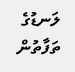ލަނޑުގެ ތަފާތުން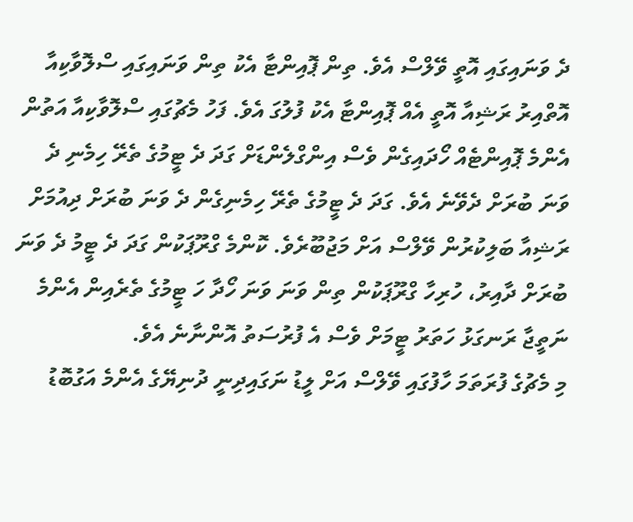ދެ ވަނައިގައި އޮތީ ވޭލްސް އެވެ. ތިން ޕޮއިންޓާ އެކު ތިން ވަނައިގައި ސްލޮވާކިއާ އޮތްއިރު ރަޝިއާ އޮތީ އެއް ޕޮއިންޓާ އެކު ފުލުގަ އެވެ. ފަހު މެޗުގައި ސްލޮވާކިއާ އަތުން އެންމެ ޕޮއިންޓެއް ހޯދައިގެން ވެސް އިންގްލެންޑަށް ގަދަ ދެ ޓީމުގެ ތެރޭ ހިމެނި ދެ ވަނަ ބުރަށް ދެވޭނެ އެވެ. ގަދަ ދެ ޓީމުގެ ތެރޭ ހިމެނިގެން ދެ ވަނަ ބުރަށް ދިއުމަށް ރަޝިއާ ބަލިކުރުން ވޭލްސް އަށް މަޖުބޫރެވެ. ކޮންމެ ގްރޫޕަކުން ގަދަ ދެ ޓީމު ދެ ވަނަ ބުރަށް ދާއިރު، ހުރިހާ ގްރޫޕަކުން ތިން ވަނަ ވަނަ ހޯދާ ހަ ޓީމުގެ ތެރެއިން އެންމެ ނަތީޖާ ރަނގަޅު ހަތަރު ޓީމަށް ވެސް އެ ފުރުސަތު އޮންނާނެ އެވެ.
މި މެޗުގެ ފުރަތަމަ ހާފުގައި ވޭލްސް އަށް ލީޑު ނަގައިދިނީ ދުނިޔޭގެ އެންމެ އަގުބޮޑު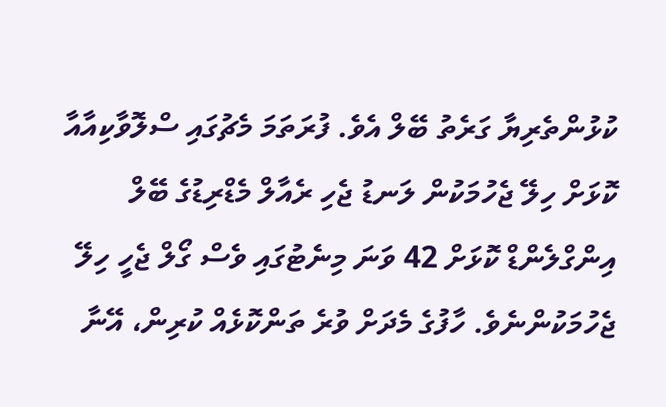ކުޅުންތެރިޔާ ގަރެތު ބޭލް އެވެ. ފުރަތަމަ މެޗުގައި ސްލޮވާކިއާއާ ކޮޅަށް ހިލޭ ޖެހުމަކުން ލަނޑު ޖެހި ރެއާލް މެޑްރިޑުގެ ބޭލް އިންގްލެންޑް ކޮޅަށް 42 ވަނަ މިނެޓުގައި ވެސް ގޯލް ޖެހީ ހިލޭ ޖެހުމަކުންނެވެ. ހާފުގެ މެދަށް ވުރެ ތަންކޮޅެއް ކުރިން، އޭނާ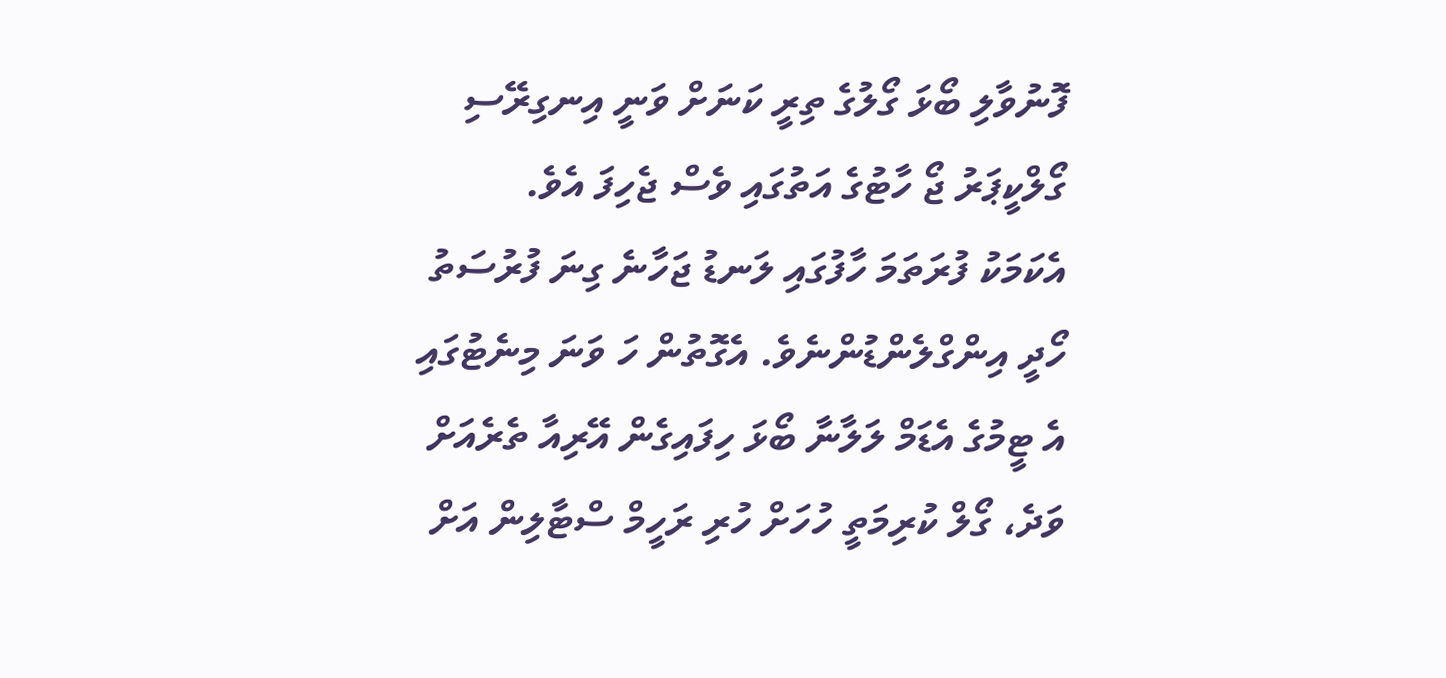ފޮނުވާލި ބޯޅަ ގޯލުގެ ތިރީ ކަނަށް ވަނީ އިނގިރޭސި ގޯލްކީޕަރު ޖޯ ހާޓުގެ އަތުގައި ވެސް ޖެހިފަ އެވެ.
އެކަމަކު ފުރަތަމަ ހާފުގައި ލަނޑު ޖަހާނެ ގިނަ ފުރުސަތު ހޯދީ އިންގްލެންޑުންނެވެ. އެގޮތުން ހަ ވަނަ މިނެޓުގައި އެ ޓީމުގެ އެޑަމް ލަލާނާ ބޯޅަ ހިފައިގެން އޭރިއާ ތެރެއަށް ވަދެ، ގޯލް ކުރިމަތީ ހުހަށް ހުރި ރަހީމް ސްޓާލިން އަށް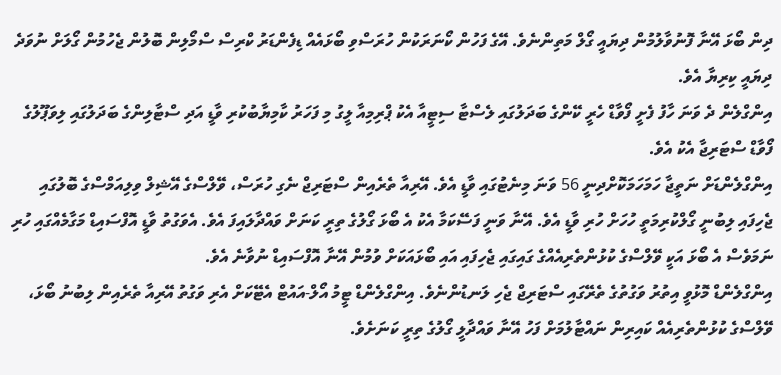ދިން ބޯޅަ އޭނާ ފޮނުވާލުމުން ދިޔައީ ގޯލް މަތިންނެވެ. އޭގެ ފަހުން ކޯނަރަކުން ހުރަސްވި ބޯޅައެއް ޑިފެންޑަރު ކްރިސް ސްމޯލިން ބޮލުން ޖެހުމުން ގޯލަށް ނުވަދެ ދިޔައީ ކިރިޔާ އެވެ.
އިންގްލެން ދެ ވަނަ ހާފު ފެށީ ފޯވާޑް ހެރީ ކޭންގެ ބަދަލުގައި ލެސްޓާ ސިޓީއާ އެކު ޕްރިމިއާ ލީގު މި ފަހަރު ކާމިޔާބުކުރި ވާޑީ އަދި ސްޓާލިންގެ ބަދަލުގައި ލިވަޕޫލުގެ ފޯވާޑް ސްޓަރިޖާ އެކު އެވެ.
އިންގްލެންޑަށް ނަތީޖާ ހަމަހަމަކޮށްދިނީ 56 ވަނަ މިނެޓުގައި ވާޑީ އެވެ. އޭރިއާ ތެރެއިން ސްޓަރިޖް ނެގި ހުރަސް، ވޭލްސްގެ އޭޝިލް ވިލިއަމްސްގެ ބޮލުގައި ޖެހިފައި ލިބުނީ ގޯލްކުރިމަތީ ހުހަށް ހުރި ވާޑީ އެވެ. އޭނާ ވަނީ ފަސޭކަމާ އެކު އެ ބޯޅަ ގޯލުގެ ތިރީ ކަނަށް ވައްދާލައިފަ އެވެ. އެވަގުތު ވާޑީ އޮފްސައިޑް މަގާމެއްގައި ހުރި ނަމަވެސް އެ ބޯޅަ އަކީ ވޭލްސްގެ ކުޅުންތެރިއެއްގެ ގައިގައި ޖެހިފައި އައި ބޯޅައަކަށް ވުމުން އޭނާ އޮފްސައިޑް ނުވާނެ އެވެ.
އިންގްލެންޑް މޮޅުވީ އިތުރު ވަގުތުގެ ތެރޭގައި ސްޓަރިޖް ޖެހި ލަނޑުންނެވެ. އިންގްލެންޑް ޓީމު އޯލް-އައުޓް އެޓޭކަށް އެރި ވަގުތު އޭރިއާ ތެރެއިން ލިބުނު ބޯޅަ، ވޭލްސްގެ ކުޅުންތެރިއެއް ކައިރިން ނައްޓާލުމަށް ފަހު އޭނާ ވައްދާލީ ގޯލުގެ ތިރީ ކަނަށެވެ.